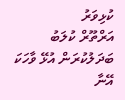ކުޅިވަރު
އަރްތޫރް ކުލަބު ބަދަލުކުރަން އުޅޭ ވާހަކަ އޭނާ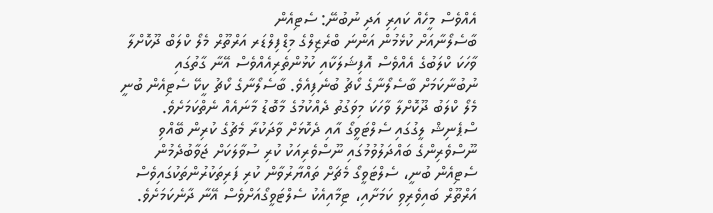އެއްވެސް މީހެއް ކައިރި އަދި ނުބުނޭ: ސެޓިއެން
ބާސެލޯނާއަށް ކުޅެމުން އަންނަ ބްރެޒިލްގެ މިޑްފިލްޑަރ އަރްތޫރް މެލޯ ކްލަބް ދޫކޮށްލާ ވާހަކަ ކްލަބުގެ އެއްވެސް އޮފިޝަލަކާއި ކުޅުންތެރިއެއްވެސް އޭނާ ގާތުގައި ނުބުނާކަމަށް ބާސެލޯނާގެ ކޯޗު ބުނެފިއެވެ. ބާސެލޯނާގެ ކޯޗު ކީކޭ ސެޓިއެން ބުނީ މެލޯ ކްލަބު ދޫކޮށްލާ ވާހަކަ މިވަގުތު ދެއްކުމުގެ މާބޮޑު މާނައެއް ނެތްކަމަށެވެ.
ސްޕެނިޝް ލީގުގައި ސެލްޓަވީގޯ އާއި ދެކޮޅަށް ވާދަކުރާ މެޗުގެ ކުރިން ބޭއްވި ނޫސްވެރިންގެ ބައްދަލުވުމުގައި ނޫސްވެރިއަކު ކުރި ސުވާލަކަށް ޖަވާބުދެމުން ސެޓިއެން ބުނީ، ސެލްޓަވީގޯ މެޗަށް ތައްޔާރުވާން ކުރި ފަރިތަކުރުންތަކުގައިވެސް އަރްތޫރް ބައިވެރިވި ކަމަށާއި، ޓިމާއިއެކު ސެލްޓަވީގޯއަށްވެސް އޭނާ ދާނެކަމަށެވެ.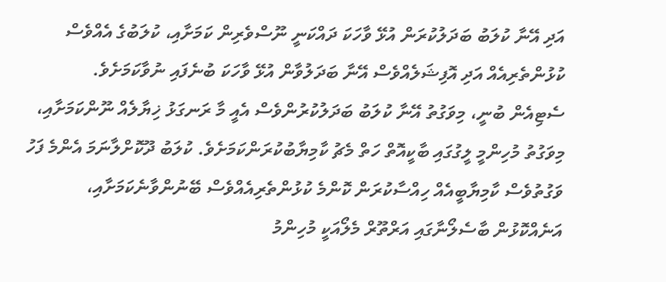އަދި އޭނާ ކުލަބު ބަދަލުކުރަން އުޅޭ ވާހަކަ ދައްކަނީ ނޫސްވެރިން ކަމަށާއި، ކުލަބުގެ އެއްވެސް ކުޅުންތެރިއެއް އަދި އޮފިޝަލެއްވެސް އޭނާ ބަދަލުވާން އުޅޭ ވާހަކަ ބުނެފައި ނުވާކަމަށެވެ.
ސެޓިއެން ބުނީ، މިވަގުތު އޭނާ ކުލަބު ބަދަލުކުރުންވެސް އެއީ މާ ރަނގަޅު ޚިޔާލެއް ނޫންކަމަށާއި، މިވަގުތު މުހިންމީ ލީގުގައި ބާކީއޮތް ހަތް މެޗު ކާމިޔާބުކުރަންކަމަށެވެ. ކުލަބު ދޫކޮށްލާނަމަ އެންމެ ފަހު ވަގުތުވެސް ކާމިޔާބީއެއް ހިއްސާކުރަން ކޮންމެ ކުޅުންތެރިއެއްވެސް ބޭނުންވާނެކަމަށާއި، އަނެއްކޮޅުން ބާސެލޯނާގައި އަރްތޫރް މެލޯއަކީ މުހިންމު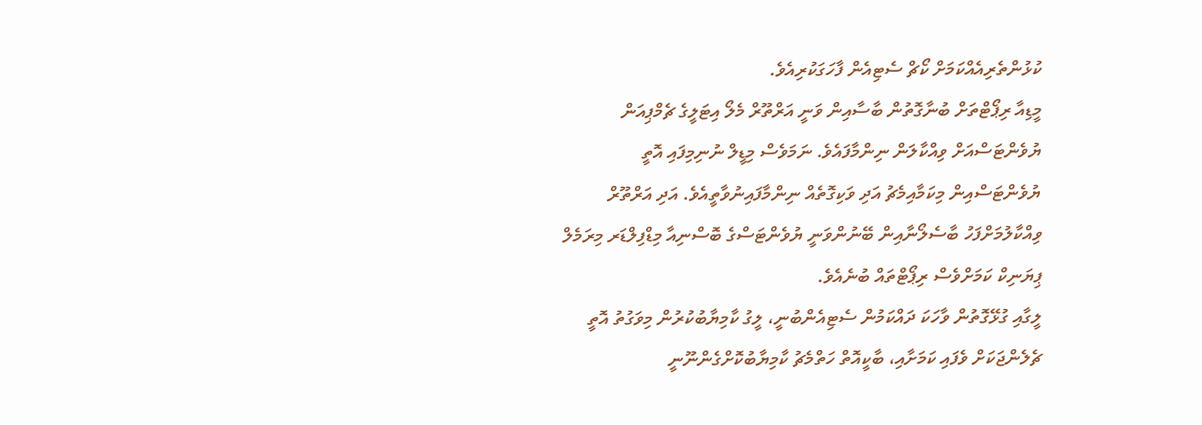ކުޅުންތެރިއެއްކަމަށް ކޯޗް ސެޓިއެން ފާހަގަކުރިއެވެ.
މީޑިއާ ރިޕޯޓްތަށް ބުނާގޮތުން ބާސާއިން ވަނީ އަރްތޫރް މެލޯ އިޓަލީގެ ޗެމްޕިއަން ޔުވެންޓަސްއަށް ވިއްކާލަން ނިންމާފައެވެ. ނަމަވެސް މިޑީލް ނުނިމިފައި އޮތީ ޔުވެންޓަސްއިން މިކަމާއިމެޗު އަދި ވަކިގޮތެއް ނިންމާފައިނުވާތީއެވެ. އަދި އަރްތޫރް ވިއްކާލުމަށްފަހު ބާސެލޯނާއިން ބޭނުންވަނީ ޔުވެންޓަސްގެ ބޮސްނިއާ މިޑްފިލްޑަރ މިރަމެލް ޕިޔަނިކް ކަމަށްވެސް ރިޕޯޓްތައް ބުނެއެވެ.
ލީގާއި ގުޅޭގޮތުން ވާހަކަ ދައްކަމުން ސެޓިއެންބުނީ، ލީގު ކާމިޔާބުކުރުން މިވަގުތު އޮތީ ޗެލެންޖަކަށް ވެފައި ކަމަށާއި، ބާކީއޮތް ހަތްމެޗު ކާމިޔާބުކޮށްގެންނޫނީ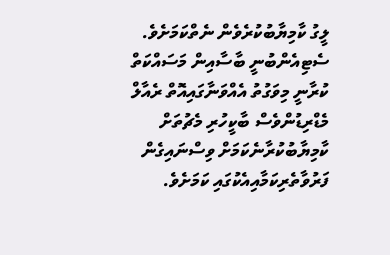ލީގު ކާމިޔާބުކުރެވެން ނެތްކަމަށެވެ. ސެޓިއެންބުނީ ބާސާއިން މަސައްކަތް ކުރާނީ މިވަގުތު އެއްވަނާގައިއޮތް ރެއާލް މެޑްރިޑުންވެސް ބާކީހުރި މެޗުތަށް ކާމިޔާބުކުރާނެކަމަށް ވިސްނައިގެން ފަރުވާތެރިކަމާއިއެކުގައި ކަމަށެވެ.